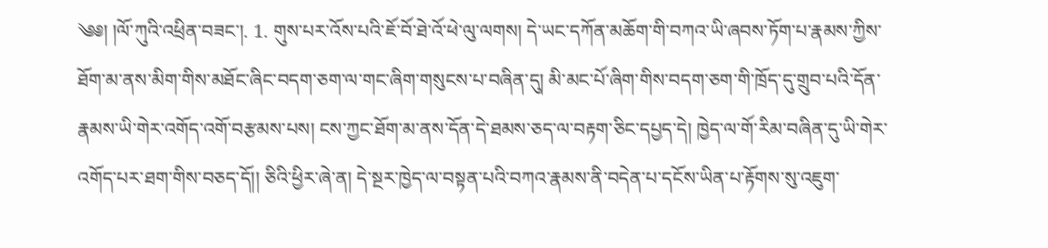༄༅། །ལོ་ཀུའི་འཕྲིན་བཟང་།. 1. གུས་པར་འོས་པའི་ཇོ་བོ་ཐེ་འོ་ཕེ་ལུ་ལགས། དེ་ཡང་དཀོན་མཆོག་གི་བཀའ་ཡི་ཞབས་ཏོག་པ་རྣམས་ཀྱིས་ཐོག་མ་ནས་མིག་གིས་མཐོང་ཞིང་བདག་ཅག་ལ་གང་ཞིག་གསུངས་པ་བཞིན་དུ། མི་མང་པོ་ཞིག་གིས་བདག་ཅག་གི་ཁྲོད་དུ་གྲུབ་པའི་དོན་རྣམས་ཡི་གེར་འགོད་འགོ་བརྩམས་པས། ངས་ཀྱང་ཐོག་མ་ནས་དོན་དེ་ཐམས་ཅད་ལ་བརྟག་ཅིང་དཔྱད་དེ། ཁྱེད་ལ་གོ་རིམ་བཞིན་དུ་ཡི་གེར་འགོད་པར་ཐག་གིས་བཅད་དོ།། ཅིའི་ཕྱིར་ཞེ་ན། དེ་སྔར་ཁྱེད་ལ་བསྟན་པའི་བཀའ་རྣམས་ནི་བདེན་པ་དངོས་ཡིན་པ་རྟོགས་སུ་འཇུག་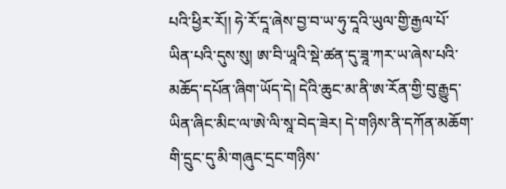པའི་ཕྱིར་རོ།། ཧེ་རོ་དཱ་ཞེས་བྱ་བ་ཡ་ཧུ་དཱའི་ཡུལ་གྱི་རྒྱལ་པོ་ཡིན་པའི་དུས་སུ། ཨ་བི་ཡཱའི་སྡེ་ཚན་དུ་ཟཱ་ཀར་ཡ་ཞེས་པའི་མཆོད་དཔོན་ཞིག་ཡོད་དེ། དེའི་ཆུང་མ་ནི་ཨ་རོན་གྱི་བུ་རྒྱུད་ཡིན་ཞིང་མིང་ལ་ཨེ་ལི་སཱ་བེད་ཟེར། དེ་གཉིས་ནི་དཀོན་མཆོག་གི་དྲུང་དུ་མི་གཞུང་དྲང་གཉིས་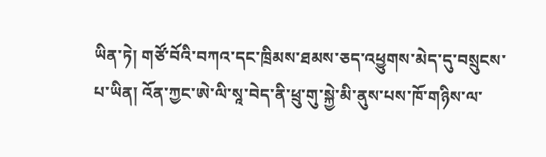ཡིན་ཏེ། གཙོ་བོའི་བཀའ་དང་ཁྲིམས་ཐམས་ཅད་འཕྱུགས་མེད་དུ་བསྲུངས་པ་ཡིན། འོན་ཀྱང་ཨེ་ལི་སཱ་བེད་ནི་ཕྲུ་གུ་སྐྱེ་མི་ནུས་པས་ཁོ་གཉིས་ལ་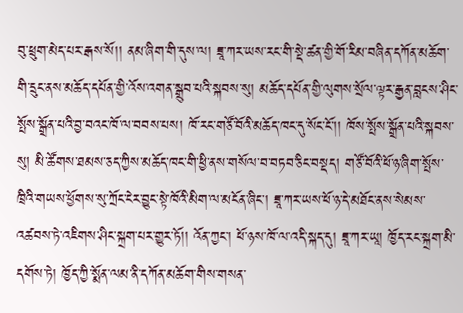བུ་ཕྲུག་མེད་པར་རྒས་སོ།། ནམ་ཞིག་གི་དུས་ལ། ཟཱ་ཀར་ཡས་རང་གི་སྡེ་ཚན་གྱི་གོ་རིམ་བཞིན་དཀོན་མཆོག་གི་དྲུང་ནས་མཆོད་དཔོན་གྱི་འོས་འགན་སྒྲུབ་པའི་སྐབས་སུ། མཆོད་དཔོན་གྱི་ལུགས་སྲོལ་ལྟར་རྒྱན་བླངས་ཤིང་སྤོས་སྒྲོན་པའི་བྱ་བའང་ཁོ་ལ་བབས་པས། ཁོ་རང་གཙོ་བོའི་མཆོད་ཁང་དུ་སོང་ངོ་།། ཁོས་སྤོས་སྒྲོན་པའི་སྐབས་སུ། མི་ཚོགས་ཐམས་ཅད་ཀྱིས་མཆོད་ཁང་གི་ཕྱི་ནས་གསོལ་བ་བཏབ་ཅིང་བསྡད། གཙོ་བོའི་ཕོ་ཉ་ཞིག་སྤོས་ཁྲིའི་གཡས་ཕྱོགས་སུ་ཀྲོང་ངེར་བྱུང་སྟེ་ཁོའི་མིག་ལ་མངོན་ཞིང་། ཟཱ་ཀར་ཡས་ཕོ་ཉ་དེ་མཐོང་ནས་སེམས་འཚབས་ཏེ་འཇིགས་ཤིང་སྐྲག་པར་གྱུར་ཏོ།། འོན་ཀྱང་། ཕོ་ཉས་ཁོ་ལ་འདི་སྐད་དུ། ཟཱ་ཀར་ཡཱ། ཁྱོད་རང་སྐྲག་མི་དགོས་ཏེ། ཁྱོད་ཀྱི་སྨོན་ལམ་ནི་དཀོན་མཆོག་གིས་གསན་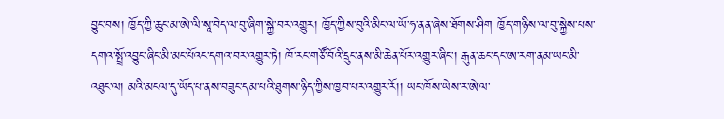བྱུང་བས། ཁྱོད་ཀྱི་ཆུང་མ་ཨེ་ལི་སཱ་བེད་ལ་བུ་ཞིག་སྐྱེ་བར་འགྱུར། ཁྱོད་ཀྱིས་བུའི་མིང་ལ་ཡོ་ཧ་ནན་ཞེས་ཐོགས་ཤིག ཁྱོད་གཉིས་ལ་བུ་སྐྱེས་པས་དགའ་སྤྲོ་འབྱུང་ཞིང་མི་མང་པོའང་དགའ་བར་འགྱུར་ཏེ། ཁོ་རང་གཙོ་བོའི་དྲུང་ནས་མི་ཆེན་པོར་འགྱུར་ཞིང་། རྒུན་ཆང་དང་ཨ་རག་ནམ་ཡང་མི་འཐུང་ལ། མའི་མངལ་དུ་ཡོད་པ་ནས་བཟུང་དམ་པའི་ཐུགས་ཉིད་ཀྱིས་ཁྱབ་པར་འགྱུར་རོ།། ཡང་ཁོས་ཡེས་ར་ཨེལ་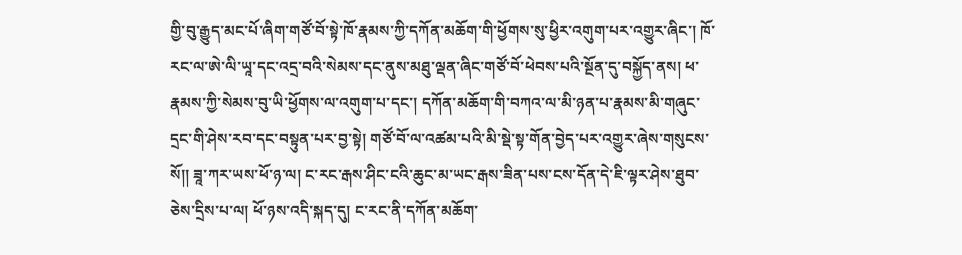གྱི་བུ་རྒྱུད་མང་པོ་ཞིག་གཙོ་བོ་སྟེ་ཁོ་རྣམས་ཀྱི་དཀོན་མཆོག་གི་ཕྱོགས་སུ་ཕྱིར་འགུག་པར་འགྱུར་ཞིང་། ཁོ་རང་ལ་ཨེ་ལི་ཡཱ་དང་འདྲ་བའི་སེམས་དང་ནུས་མཐུ་ལྡན་ཞིང་གཙོ་བོ་ཕེབས་པའི་སྔོན་དུ་བསྐྱོད་ནས། ཕ་རྣམས་ཀྱི་སེམས་བུ་ཡི་ཕྱོགས་ལ་འགུག་པ་དང་། དཀོན་མཆོག་གི་བཀའ་ལ་མི་ཉན་པ་རྣམས་མི་གཞུང་དྲང་གི་ཤེས་རབ་དང་བསྟུན་པར་བྱ་སྟེ། གཙོ་བོ་ལ་འཚམ་པའི་མི་སྡེ་སྟ་གོན་བྱེད་པར་འགྱུར་ཞེས་གསུངས་སོ།། ཟཱ་ཀར་ཡས་ཕོ་ཉ་ལ། ང་རང་རྒས་ཤིང་ངའི་ཆུང་མ་ཡང་རྒས་ཟིན་པས་ངས་དོན་དེ་ཇི་ལྟར་ཤེས་ཐུབ་ཅེས་དྲིས་པ་ལ། ཕོ་ཉས་འདི་སྐད་དུ། ང་རང་ནི་དཀོན་མཆོག་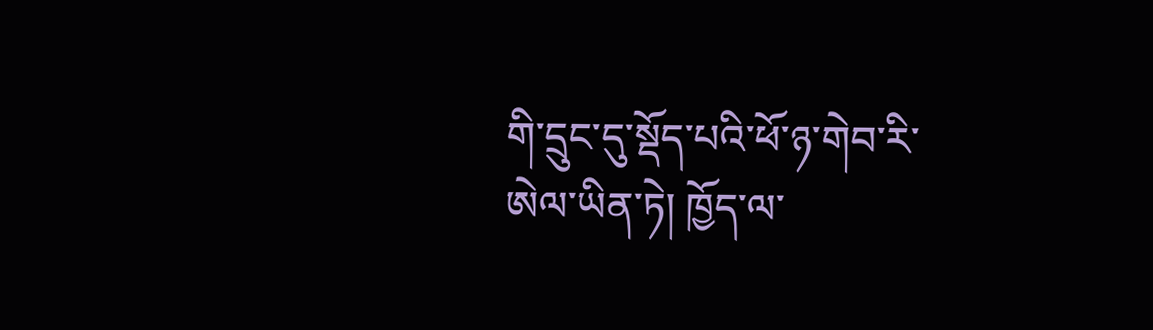གི་དྲུང་དུ་སྡོད་པའི་ཕོ་ཉ་གེབ་རི་ཨེལ་ཡིན་ཏེ། ཁྱོད་ལ་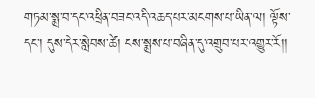གཏམ་སྨྲ་བ་དང་འཕྲིན་བཟང་འདི་འཆད་པར་མངགས་པ་ཡིན་ལ། ལྟོས་དང་། དུས་དེར་སླེབས་ཚེ། ངས་སྨྲས་པ་བཞིན་དུ་འགྲུབ་པར་འགྱུར་རོ།།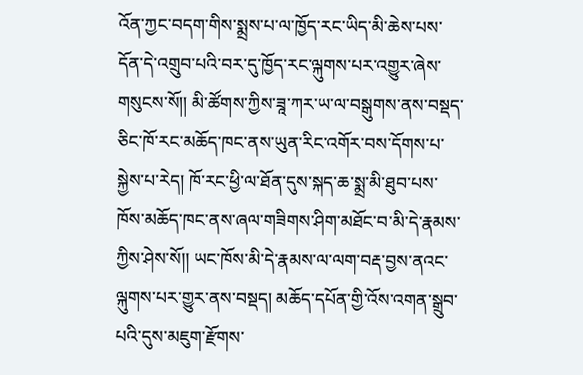འོན་ཀྱང་བདག་གིས་སྨྲས་པ་ལ་ཁྱོད་རང་ཡིད་མི་ཆེས་པས་དོན་དེ་འགྲུབ་པའི་བར་དུ་ཁྱོད་རང་ལྐུགས་པར་འགྱུར་ཞེས་གསུངས་སོ།། མི་ཚོགས་ཀྱིས་ཟཱ་ཀར་ཡ་ལ་བསྒུགས་ནས་བསྡད་ཅིང་ཁོ་རང་མཆོད་ཁང་ནས་ཡུན་རིང་འགོར་བས་དོགས་པ་སྐྱེས་པ་རེད། ཁོ་རང་ཕྱི་ལ་ཐོན་དུས་སྐད་ཆ་སྨྲ་མི་ཐུབ་པས་ཁོས་མཆོད་ཁང་ནས་ཞལ་གཟིགས་ཤིག་མཐོང་བ་མི་དེ་རྣམས་ཀྱིས་ཤེས་སོ།། ཡང་ཁོས་མི་དེ་རྣམས་ལ་ལག་བརྡ་བྱས་ནའང་ལྐུགས་པར་གྱུར་ནས་བསྡད། མཆོད་དཔོན་གྱི་འོས་འགན་སྒྲུབ་པའི་དུས་མཇུག་རྫོགས་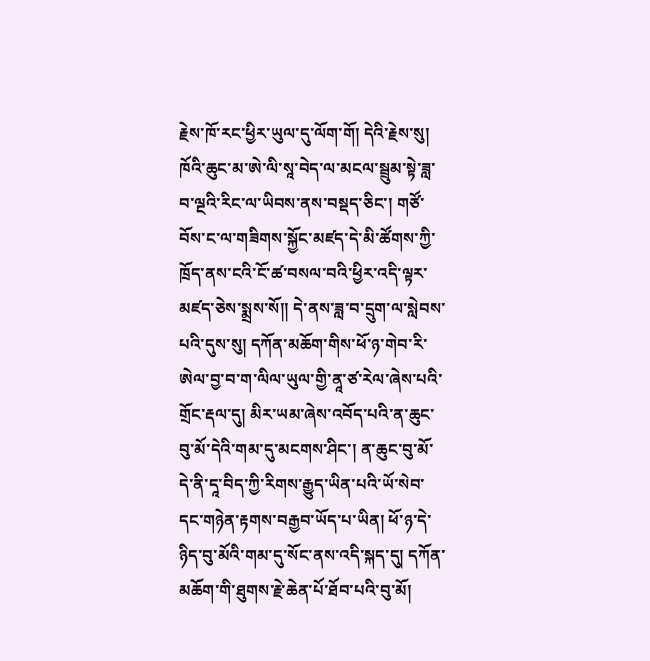རྗེས་ཁོ་རང་ཕྱིར་ཡུལ་དུ་ལོག་གོ། དེའི་རྗེས་སུ། ཁོའི་ཆུང་མ་ཨེ་ལི་སཱ་བེད་ལ་མངལ་སྦྲུམ་སྟེ་ཟླ་བ་ལྔའི་རིང་ལ་ཡིབས་ནས་བསྡད་ཅིང་། གཙོ་བོས་ང་ལ་གཟིགས་སྐྱོང་མཛད་དེ་མི་ཚོགས་ཀྱི་ཁྲོད་ནས་ངའི་ངོ་ཚ་བསལ་བའི་ཕྱིར་འདི་ལྟར་མཛད་ཅེས་སྨྲས་སོ།། དེ་ནས་ཟླ་བ་དྲུག་ལ་སླེབས་པའི་དུས་སུ། དཀོན་མཆོག་གིས་ཕོ་ཉ་གེབ་རི་ཨེལ་བྱ་བ་ག་ལིལ་ཡུལ་གྱི་ནཱ་ཙ་རེལ་ཞེས་པའི་གྲོང་རྡལ་དུ། མིར་ཡམ་ཞེས་འབོད་པའི་ན་ཆུང་བུ་མོ་དེའི་གམ་དུ་མངགས་ཤིང་། ན་ཆུང་བུ་མོ་དེ་ནི་དཱ་བིད་ཀྱི་རིགས་རྒྱུད་ཡིན་པའི་ཡོ་སེབ་དང་གཉེན་རྟགས་བརྒྱབ་ཡོད་པ་ཡིན། ཕོ་ཉ་དེ་ཉིད་བུ་མོའི་གམ་དུ་སོང་ནས་འདི་སྐད་དུ། དཀོན་མཆོག་གི་ཐུགས་རྗེ་ཆེན་པོ་ཐོབ་པའི་བུ་མོ།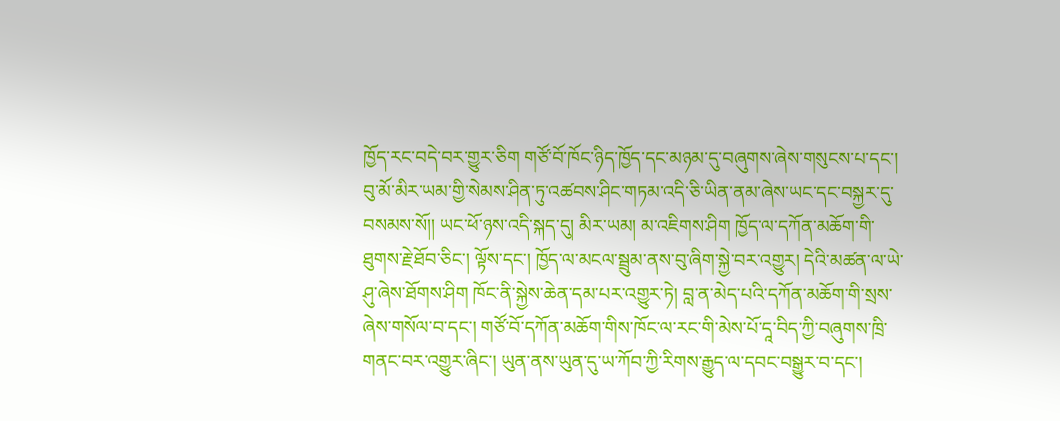ཁྱོད་རང་བདེ་བར་གྱུར་ཅིག གཙོ་བོ་ཁོང་ཉིད་ཁྱོད་དང་མཉམ་དུ་བཞུགས་ཞེས་གསུངས་པ་དང་། བུ་མོ་མིར་ཡམ་གྱི་སེམས་ཤིན་ཏུ་འཚབས་ཤིང་གཏམ་འདི་ཅི་ཡིན་ནམ་ཞེས་ཡང་དང་བསྐྱར་དུ་བསམས་སོ།། ཡང་ཕོ་ཉས་འདི་སྐད་དུ། མིར་ཡམ། མ་འཇིགས་ཤིག ཁྱོད་ལ་དཀོན་མཆོག་གི་ཐུགས་རྗེ་ཐོབ་ཅིང་། ལྟོས་དང་། ཁྱོད་ལ་མངལ་སྦྲུམ་ནས་བུ་ཞིག་སྐྱེ་བར་འགྱུར། དེའི་མཚན་ལ་ཡེ་ཤུ་ཞེས་ཐོགས་ཤིག ཁོང་ནི་སྐྱེས་ཆེན་དམ་པར་འགྱུར་ཏེ། བླ་ན་མེད་པའི་དཀོན་མཆོག་གི་སྲས་ཞེས་གསོལ་བ་དང་། གཙོ་བོ་དཀོན་མཆོག་གིས་ཁོང་ལ་རང་གི་མེས་པོ་དཱ་བིད་ཀྱི་བཞུགས་ཁྲི་གནང་བར་འགྱུར་ཞིང་། ཡུན་ནས་ཡུན་དུ་ཡ་ཀོབ་ཀྱི་རིགས་རྒྱུད་ལ་དབང་བསྒྱུར་བ་དང་།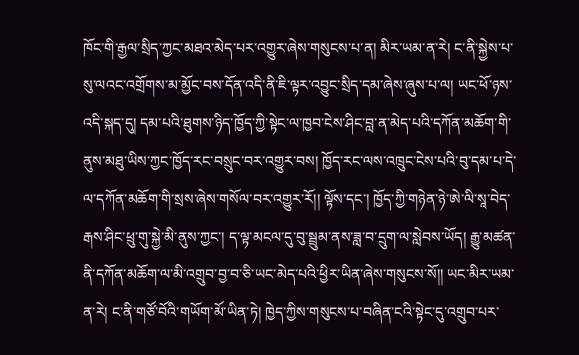ཁོང་གི་རྒྱལ་སྲིད་ཀྱང་མཐའ་མེད་པར་འགྱུར་ཞེས་གསུངས་པ་ན། མིར་ཡམ་ན་རེ། ང་ནི་སྐྱེས་པ་སུ་ལའང་འགྲོགས་མ་མྱོང་བས་དོན་འདི་ནི་ཇི་ལྟར་འབྱུང་སྲིད་དམ་ཞེས་ཞུས་པ་ལ། ཡང་ཕོ་ཉས་འདི་སྐད་དུ། དམ་པའི་ཐུགས་ཉིད་ཁྱོད་ཀྱི་སྟེང་ལ་ཁྱབ་ངེས་ཤིང་བླ་ན་མེད་པའི་དཀོན་མཆོག་གི་ནུས་མཐུ་ཡིས་ཀྱང་ཁྱོད་རང་བསྲུང་བར་འགྱུར་བས། ཁྱོད་རང་ལས་འཁྲུང་ངེས་པའི་བུ་དམ་པ་དེ་ལ་དཀོན་མཆོག་གི་སྲས་ཞེས་གསོལ་བར་འགྱུར་རོ།། ལྟོས་དང་། ཁྱོད་ཀྱི་གཉེན་ཉེ་ཨེ་ལི་སཱ་བེད་རྒས་ཤིང་ཕྲུ་གུ་སྐྱེ་མི་ནུས་ཀྱང་། ད་ལྟ་མངལ་དུ་བུ་སྦྲུམ་ནས་ཟླ་བ་དྲུག་ལ་སླེབས་ཡོད། རྒྱུ་མཚན་ནི་དཀོན་མཆོག་ལ་མི་འགྲུབ་བྱ་བ་ཅི་ཡང་མེད་པའི་ཕྱིར་ཡིན་ཞེས་གསུངས་སོ།། ཡང་མིར་ཡམ་ན་རེ། ང་ནི་གཙོ་བོའི་གཡོག་མོ་ཡིན་ཏེ། ཁྱེད་ཀྱིས་གསུངས་པ་བཞིན་ངའི་སྟེང་དུ་འགྲུབ་པར་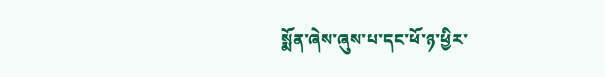སྨོན་ཞེས་ཞུས་པ་དང་ཕོ་ཉ་ཕྱིར་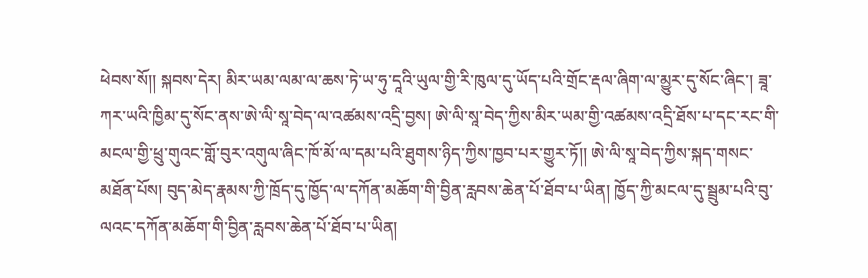ཕེབས་སོ།། སྐབས་དེར། མིར་ཡམ་ལམ་ལ་ཆས་ཏེ་ཡ་ཧུ་དཱའི་ཡུལ་གྱི་རི་ཁུལ་དུ་ཡོད་པའི་གྲོང་རྡལ་ཞིག་ལ་མྱུར་དུ་སོང་ཞིང་། ཟཱ་ཀར་ཡའི་ཁྱིམ་དུ་སོང་ནས་ཨེ་ལི་སཱ་བེད་ལ་འཚམས་འདྲི་བྱས། ཨེ་ལི་སཱ་བེད་ཀྱིས་མིར་ཡམ་གྱི་འཚམས་འདྲི་ཐོས་པ་དང་རང་གི་མངལ་གྱི་ཕྲུ་གུའང་གློ་བུར་འགུལ་ཞིང་ཁོ་མོ་ལ་དམ་པའི་ཐུགས་ཉིད་ཀྱིས་ཁྱབ་པར་གྱུར་ཏོ།། ཨེ་ལི་སཱ་བེད་ཀྱིས་སྐད་གསང་མཐོན་པོས། བུད་མེད་རྣམས་ཀྱི་ཁྲོད་དུ་ཁྱོད་ལ་དཀོན་མཆོག་གི་བྱིན་རླབས་ཆེན་པོ་ཐོབ་པ་ཡིན། ཁྱོད་ཀྱི་མངལ་དུ་སྦྲུམ་པའི་བུ་ལའང་དཀོན་མཆོག་གི་བྱིན་རླབས་ཆེན་པོ་ཐོབ་པ་ཡིན།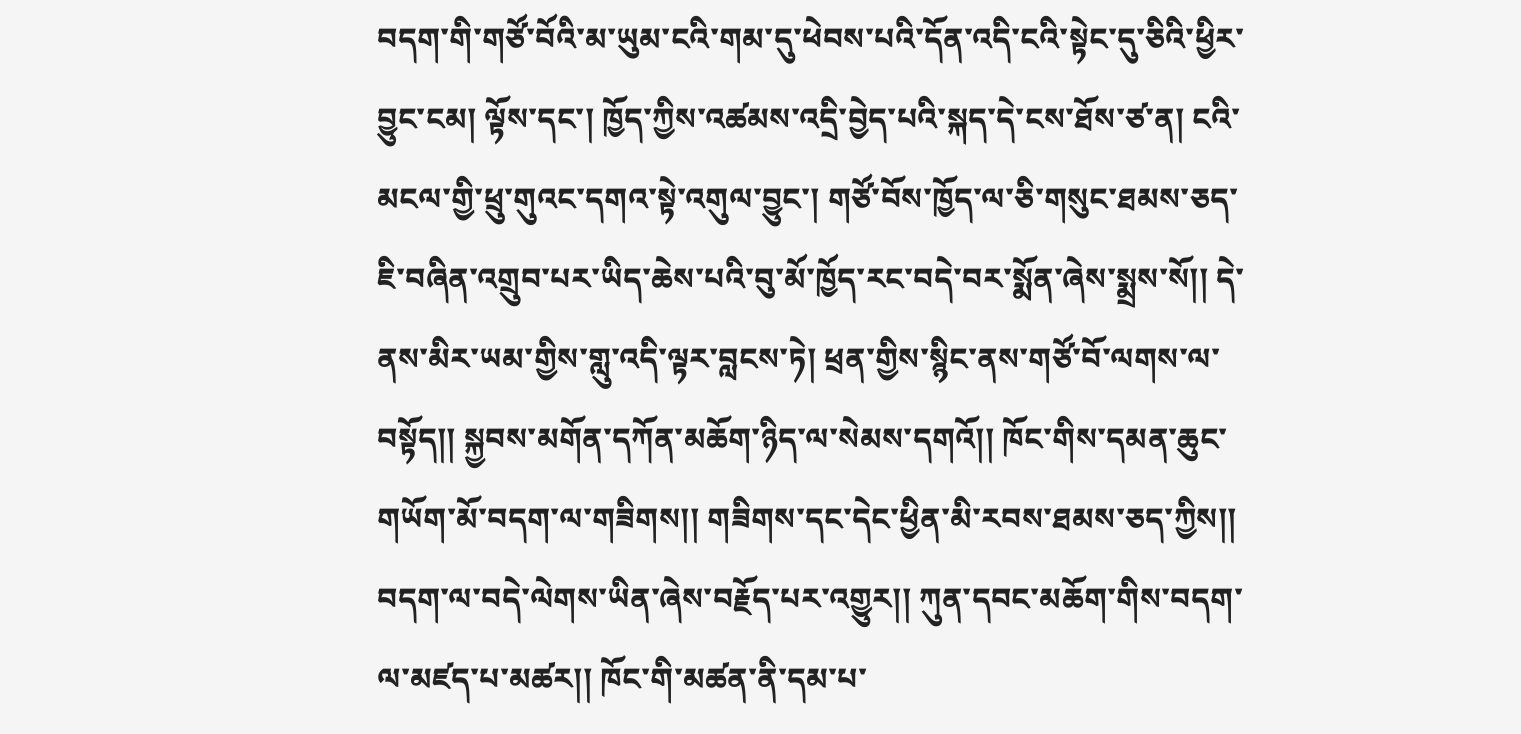བདག་གི་གཙོ་བོའི་མ་ཡུམ་ངའི་གམ་དུ་ཕེབས་པའི་དོན་འདི་ངའི་སྟེང་དུ་ཅིའི་ཕྱིར་བྱུང་ངམ། ལྟོས་དང་། ཁྱོད་ཀྱིས་འཚམས་འདྲི་བྱེད་པའི་སྐད་དེ་ངས་ཐོས་ཙ་ན། ངའི་མངལ་གྱི་ཕྲུ་གུའང་དགའ་སྟེ་འགུལ་བྱུང་། གཙོ་བོས་ཁྱོད་ལ་ཅི་གསུང་ཐམས་ཅད་ཇི་བཞིན་འགྲུབ་པར་ཡིད་ཆེས་པའི་བུ་མོ་ཁྱོད་རང་བདེ་བར་སྨོན་ཞེས་སྨྲས་སོ།། དེ་ནས་མིར་ཡམ་གྱིས་གླུ་འདི་ལྟར་བླངས་ཏེ། ཕྲན་གྱིས་སྙིང་ནས་གཙོ་བོ་ལགས་ལ་བསྟོད།། སྐྱབས་མགོན་དཀོན་མཆོག་ཉིད་ལ་སེམས་དགའོ།། ཁོང་གིས་དམན་ཆུང་གཡོག་མོ་བདག་ལ་གཟིགས།། གཟིགས་དང་དེང་ཕྱིན་མི་རབས་ཐམས་ཅད་ཀྱིས།། བདག་ལ་བདེ་ལེགས་ཡིན་ཞེས་བརྗོད་པར་འགྱུར།། ཀུན་དབང་མཆོག་གིས་བདག་ལ་མཛད་པ་མཚར།། ཁོང་གི་མཚན་ནི་དམ་པ་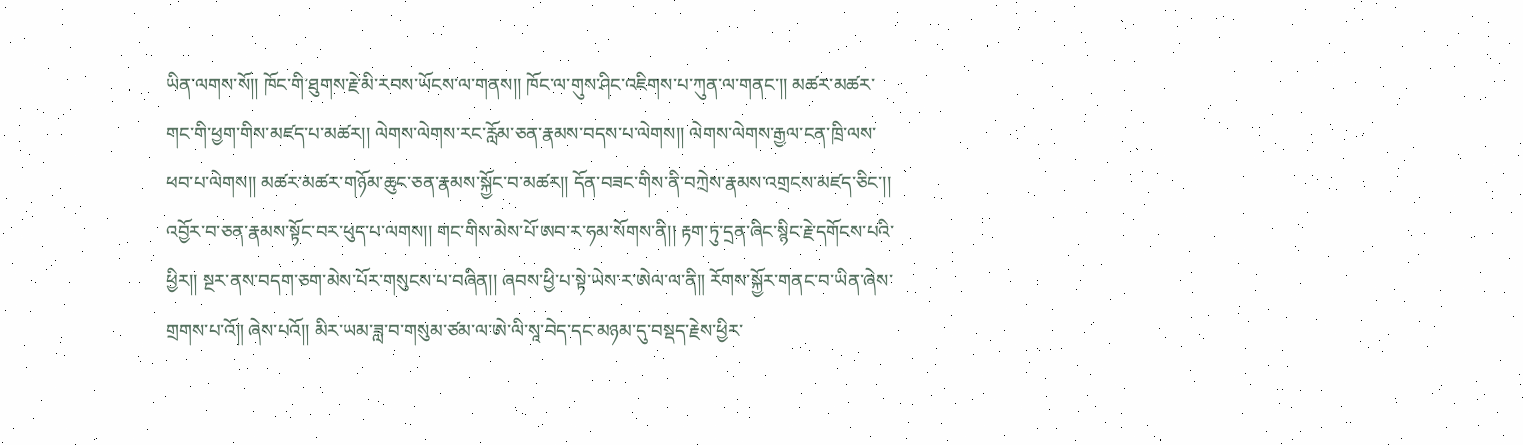ཡིན་ལགས་སོ།། ཁོང་གི་ཐུགས་རྗེ་མི་རབས་ཡོངས་ལ་གནས།། ཁོང་ལ་གུས་ཤིང་འཇིགས་པ་ཀུན་ལ་གནང་།། མཚར་མཚར་གང་གི་ཕྱག་གིས་མཛད་པ་མཚར།། ལེགས་ལེགས་རང་རློམ་ཅན་རྣམས་བདས་པ་ལེགས།། ལེགས་ལེགས་རྒྱལ་ངན་ཁྲི་ལས་ཕབ་པ་ལེགས།། མཚར་མཚར་གཉོམ་ཆུང་ཅན་རྣམས་སྐྱོང་བ་མཚར།། དོན་བཟང་གིས་ནི་བཀྲེས་རྣམས་འགྲངས་མཛད་ཅིང་།། འབྱོར་བ་ཅན་རྣམས་སྟོང་བར་ཕུད་པ་ལགས།། གང་གིས་མེས་པོ་ཨབ་ར་ཧམ་སོགས་ནི།། རྟག་ཏུ་དྲན་ཞིང་སྙིང་རྗེ་དགོངས་པའི་ཕྱིར།། སྔར་ནས་བདག་ཅག་མེས་པོར་གསུངས་པ་བཞིན།། ཞབས་ཕྱི་པ་སྟེ་ཡེས་ར་ཨེལ་ལ་ནི༎ རོགས་སྐྱོར་གནང་བ་ཡིན་ཞེས་གྲགས་པ་འོ༎ ཞེས་པའོ།། མིར་ཡམ་ཟླ་བ་གསུམ་ཙམ་ལ་ཨེ་ལི་སཱ་བེད་དང་མཉམ་དུ་བསྡད་རྗེས་ཕྱིར་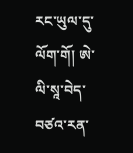རང་ཡུལ་དུ་ལོག་གོ། ཨེ་ལི་སཱ་བེད་བཙའ་རན་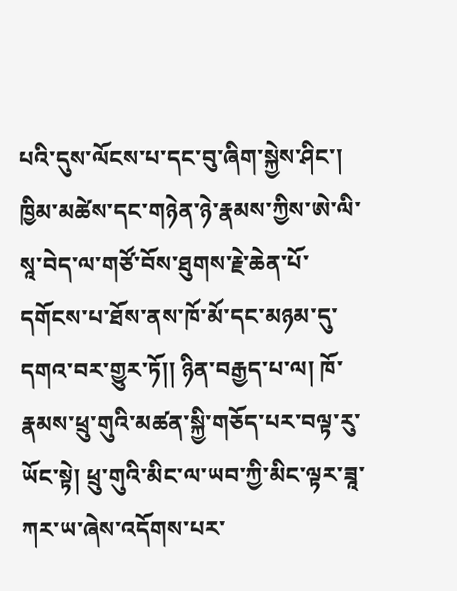པའི་དུས་ལོངས་པ་དང་བུ་ཞིག་སྐྱེས་ཤིང་། ཁྱིམ་མཚེས་དང་གཉེན་ཉེ་རྣམས་ཀྱིས་ཨེ་ལི་སཱ་བེད་ལ་གཙོ་བོས་ཐུགས་རྗེ་ཆེན་པོ་དགོངས་པ་ཐོས་ནས་ཁོ་མོ་དང་མཉམ་དུ་དགའ་བར་གྱུར་ཏོ།། ཉིན་བརྒྱད་པ་ལ། ཁོ་རྣམས་ཕྲུ་གུའི་མཚན་སྐྱི་གཅོད་པར་བལྟ་རུ་ཡོང་སྟེ། ཕྲུ་གུའི་མིང་ལ་ཡབ་ཀྱི་མིང་ལྟར་ཟཱ་ཀར་ཡ་ཞེས་འདོགས་པར་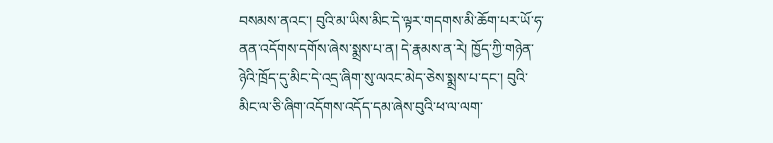བསམས་ནའང་། བུའི་མ་ཡིས་མིང་དེ་ལྟར་གདགས་མི་ཆོག་པར་ཡོ་ཧ་ནན་འདོགས་དགོས་ཞེས་སྨྲས་པ་ན། དེ་རྣམས་ན་རེ། ཁྱོད་ཀྱི་གཉེན་ཉེའི་ཁྲོད་དུ་མིང་དེ་འདྲ་ཞིག་སུ་ལའང་མེད་ཅེས་སྨྲས་པ་དང་། བུའི་མིང་ལ་ཅི་ཞིག་འདོགས་འདོད་དམ་ཞེས་བུའི་ཕ་ལ་ལག་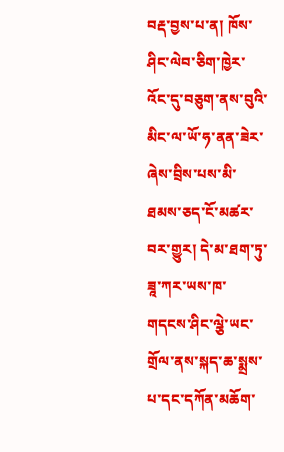བརྡ་བྱས་པ་ན། ཁོས་ཤིང་ལེབ་ཅིག་ཁྱེར་འོང་དུ་བཅུག་ནས་བུའི་མིང་ལ་ཡོ་ཧ་ནན་ཟེར་ཞེས་བྲིས་པས་མི་ཐམས་ཅད་ངོ་མཚར་བར་གྱུར། དེ་མ་ཐག་ཏུ་ཟཱ་ཀར་ཡས་ཁ་གདངས་ཤིང་ལྕེ་ཡང་གྲོལ་ནས་སྐད་ཆ་སྨྲས་པ་དང་དཀོན་མཆོག་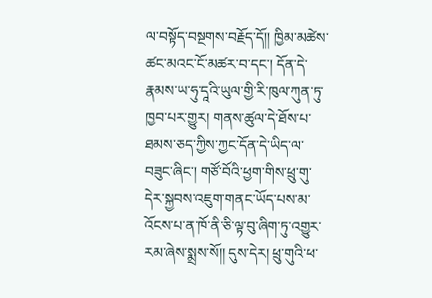ལ་བསྟོད་བསྔགས་བརྗོད་དོ།། ཁྱིམ་མཚེས་ཚང་མའང་ངོ་མཚར་བ་དང་། དོན་དེ་རྣམས་ཡ་ཧུ་དཱའི་ཡུལ་གྱི་རི་ཁུལ་ཀུན་ཏུ་ཁྱབ་པར་གྱུར། གནས་ཚུལ་དེ་ཐོས་པ་ཐམས་ཅད་ཀྱིས་ཀྱང་དོན་དེ་ཡིད་ལ་བཟུང་ཞིང་། གཙོ་བོའི་ཕྱག་གིས་ཕྲུ་གུ་དེར་སྐྱབས་འཇུག་གནང་ཡོད་པས་མ་འོངས་པ་ན་ཁོ་ནི་ཅི་ལྟ་བུ་ཞིག་ཏུ་འགྱུར་རམ་ཞེས་སྨྲས་སོ།། དུས་དེར། ཕྲུ་གུའི་ཕ་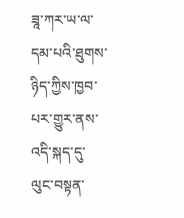ཟཱ་ཀར་ཡ་ལ་དམ་པའི་ཐུགས་ཉིད་ཀྱིས་ཁྱབ་པར་གྱུར་ནས་འདི་སྐད་དུ་ལུང་བསྟན་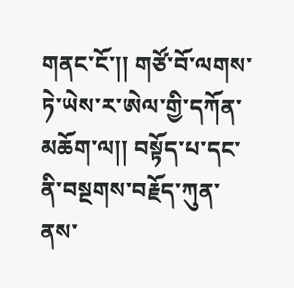གནང་ངོ་།། གཙོ་བོ་ལགས་ཏེ་ཡེས་ར་ཨེལ་གྱི་དཀོན་མཆོག་ལ།། བསྟོད་པ་དང་ནི་བསྔགས་བརྗོད་ཀུན་ནས་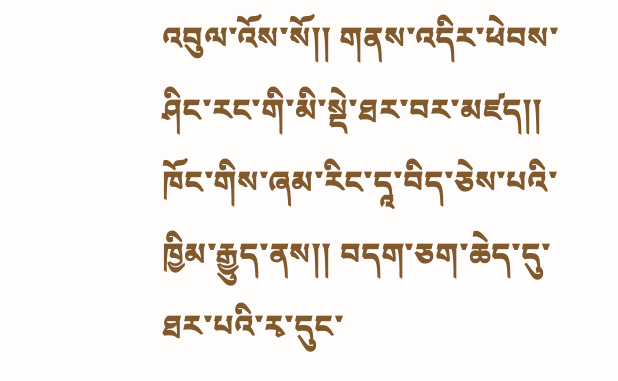འབུལ་འོས་སོ།། གནས་འདིར་ཕེབས་ཤིང་རང་གི་མི་སྡེ་ཐར་བར་མཛད།། ཁོང་གིས་ཞམ་རིང་དཱ་བིད་ཅེས་པའི་ཁྱིམ་རྒྱུད་ནས།། བདག་ཅག་ཆེད་དུ་ཐར་པའི་རྭ་དུང་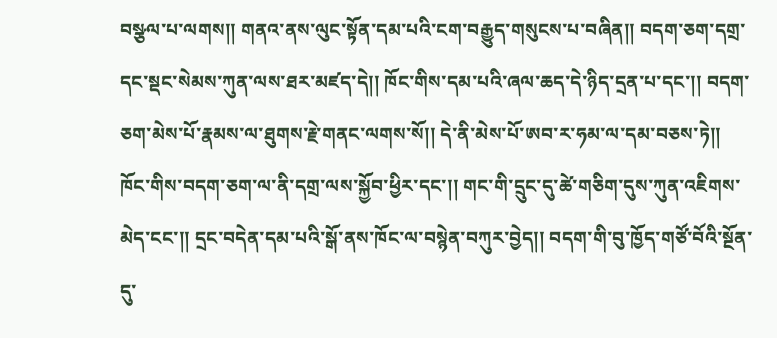བསྩལ་པ་ལགས།། གནའ་ནས་ལུང་སྟོན་དམ་པའི་ངག་བརྒྱུད་གསུངས་པ་བཞིན།། བདག་ཅག་དགྲ་དང་སྡང་སེམས་ཀུན་ལས་ཐར་མཛད་དེ།། ཁོང་གིས་དམ་པའི་ཞལ་ཆད་དེ་ཉིད་དྲན་པ་དང་།། བདག་ཅག་མེས་པོ་རྣམས་ལ་ཐུགས་རྗེ་གནང་ལགས་སོ།། དེ་ནི་མེས་པོ་ཨབ་ར་ཧམ་ལ་དམ་བཅས་ཏེ།། ཁོང་གིས་བདག་ཅག་ལ་ནི་དགྲ་ལས་སྐྱོབ་ཕྱིར་དང་།། གང་གི་དྲུང་དུ་ཚེ་གཅིག་དུས་ཀུན་འཇིགས་མེད་ངང་།། དྲང་བདེན་དམ་པའི་སྒོ་ནས་ཁོང་ལ་བསྙེན་བཀུར་བྱེད།། བདག་གི་བུ་ཁྱོད་གཙོ་བོའི་སྔོན་དུ་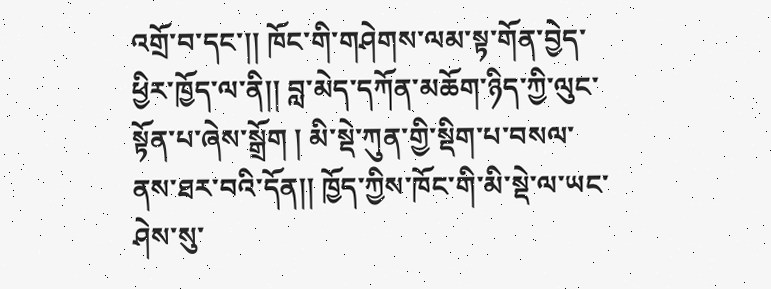འགྲོ་བ་དང་།། ཁོང་གི་གཤེགས་ལམ་སྟ་གོན་བྱེད་ཕྱིར་ཁྱོད་ལ་ནི།། བླ་མེད་དཀོན་མཆོག་ཉིད་ཀྱི་ལུང་སྟོན་པ་ཞེས་སྒྲོག ། མི་སྡེ་ཀུན་གྱི་སྡིག་པ་བསལ་ནས་ཐར་བའི་དོན།། ཁྱོད་ཀྱིས་ཁོང་གི་མི་སྡེ་ལ་ཡང་ཤེས་སུ་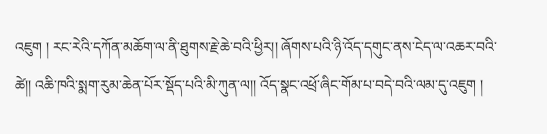འཇུག ། རང་རེའི་དཀོན་མཆོག་ལ་ནི་ཐུགས་རྗེ་ཆེ་བའི་ཕྱིར།། ཞོགས་པའི་ཉི་འོད་དགུང་ནས་ངེད་ལ་འཆར་བའི་ཚེ།། འཆི་ཁའི་སྨག་རུམ་ཆེན་པོར་སྡོད་པའི་མི་ཀུན་ལ།། འོད་སྣང་འཕྲོ་ཞིང་གོམ་པ་བདེ་བའི་ལམ་དུ་འཇུག །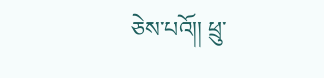ཅེས་པའོ།། ཕྲུ་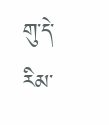གུ་དེ་རིམ་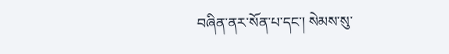བཞིན་ནར་སོན་པ་དང་། སེམས་སུ་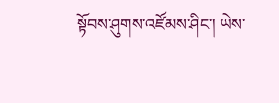སྟོབས་ཤུགས་འཛོམས་ཤིང་། ཡེས་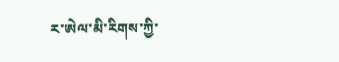ར་ཨེལ་མི་རིགས་ཀྱི་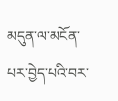མདུན་ལ་མངོན་པར་བྱེད་པའི་བར་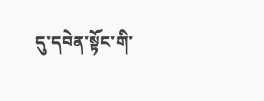དུ་དབེན་སྟོང་གི་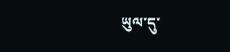ཡུལ་དུ་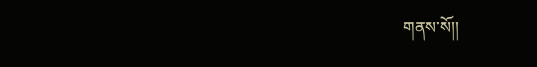གནས་སོ།།